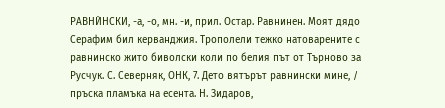РАВНЍНСКИ, -а, -о, мн. -и, прил. Остар. Равнинен. Моят дядо Серафим бил керванджия. Трополели тежко натоварените с равнинско жито биволски коли по белия път от Търново за Русчук. С. Северняк, ОНК, 7. Дето вятърът равнински мине, / пръска пламъка на есента. Н. Зидаров,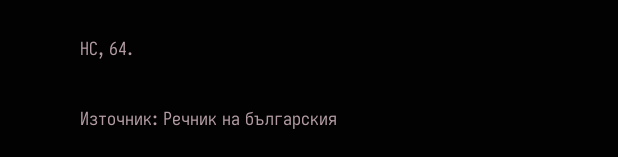НС, 64.


Източник: Речник на българския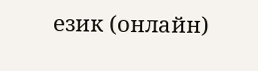език (онлайн)